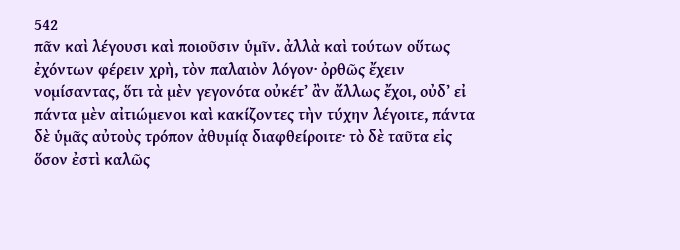542
πᾶν καὶ λέγουσι καὶ ποιοῦσιν ὑμῖν. ἀλλὰ καὶ τούτων οὕτως ἐχόντων φέρειν χρὴ, τὸν παλαιὸν λόγον· ὀρθῶς ἔχειν νομίσαντας, ὅτι τὰ μὲν γεγονότα οὐκέτʼ ἂν ἄλλως ἔχοι, οὐδʼ εἰ πάντα μὲν αἰτιώμενοι καὶ κακίζοντες τὴν τύχην λέγοιτε, πάντα δὲ ὑμᾶς αὐτοὺς τρόπον ἀθυμίᾳ διαφθείροιτε· τὸ δὲ ταῦτα εἰς ὅσον ἐστὶ καλῶς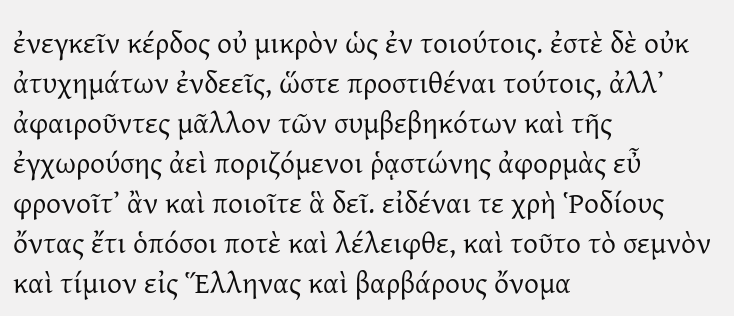ἐνεγκεῖν κέρδος οὐ μικρὸν ὡς ἐν τοιούτοις. ἐστὲ δὲ οὐκ ἀτυχημάτων ἐνδεεῖς, ὥστε προστιθέναι τούτοις, ἀλλʼ ἀφαιροῦντες μᾶλλον τῶν συμβεβηκότων καὶ τῆς ἐγχωρούσης ἀεὶ ποριζόμενοι ῥᾳστώνης ἀφορμὰς εὖ φρονοῖτʼ ἂν καὶ ποιοῖτε ἃ δεῖ. εἰδέναι τε χρὴ Ῥοδίους ὄντας ἔτι ὁπόσοι ποτὲ καὶ λέλειφθε, καὶ τοῦτο τὸ σεμνὸν καὶ τίμιον εἰς Ἕλληνας καὶ βαρβάρους ὄνομα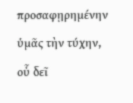προσαφῃρημένην ὑμᾶς τὴν τύχην, οὗ δεῖ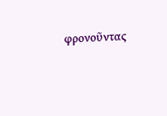φρονοῦντας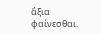ἄξια φαίνεσθαι.